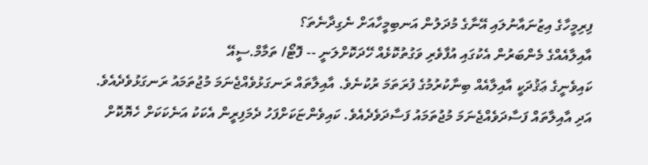ފިރިމީހާގެ އިޒުނައާނުލައި އޭނާގެ މުދަލުން އަނބިމީހާއަށް ނެގިދާނެތަ؟
އާއިލާއެއްގެ މެންބަރުން އެކުގައި އުފާވެރި ވަގުތުކޮޅެއް ހޭދަކޮށްލަނީ -- ފޮޓޯ/ ތަމާމް.ސީއޭ
ކައިވެނީގެ ޢަޤުދަކީ އާއިލާއެއް ބިނާކުރުމުގެ ފުރަތަމަ ރުކުނެވެ. އާއިލާތައް ރަނގަޅުވެއްޖެނަމަ މުޖުތަމައު ރަނގަޅުވެދެއެވެ. އަދި އާއިލާތައް ފަސާދަވެއްޖެނަމަ މުޖުތަމައު ފަސާދަވެދެއެވެ. ކައިވެންޏަކަށްފަހު ދެމަފިރީން އެކަކު އަނެކަކަށް ހެޔޮކޮށް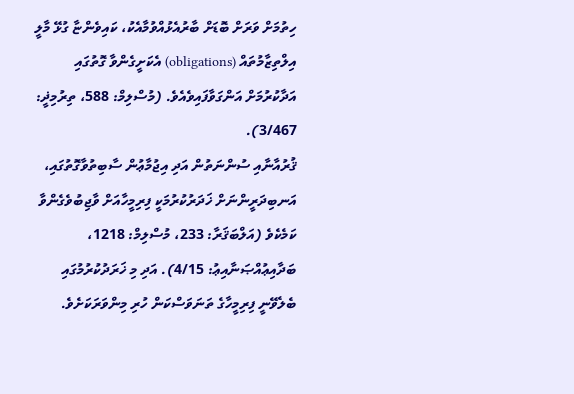ހިތުމަށް ވަރަށް ބޮޑަށް ބާރުއެޅުއްވުމާއެކު، ކައިވެންޏާ ގުޅޭ މާލީ އިލްތިޒާމުތައް (obligations) އެކަށީގެންވާ ގޮތުގައި އަދާކުރުމަށް އަންގަވާފައިވެއެވެ. (މުސްލިމް: 588، ތިރުމިޛީ: 3/467).
ޤުރުއާނާއި ސުންނަތުން އަދި އިޖުމާޢުން ސާބިތުވާގޮތުގައި، އަނބިދަރީންނަށް ޚަދަރުކުރުމަކީ ފިރިމީހާއަށް ވާޖިބުވެގެންވާ ކަމެކެވެ (އަލްބަޤަރާ: 233، މުސްލިމް: 1218، ބަދާއިޢުއްޞަނާއިޢު: 4/15). އަދި މި ޚަރަދުކުރުމުގައި ބެލެވޭނީ ފިރިމީހާގެ ތަނަވަސްކަން ހުރި މިންވަރަކަށެވެ.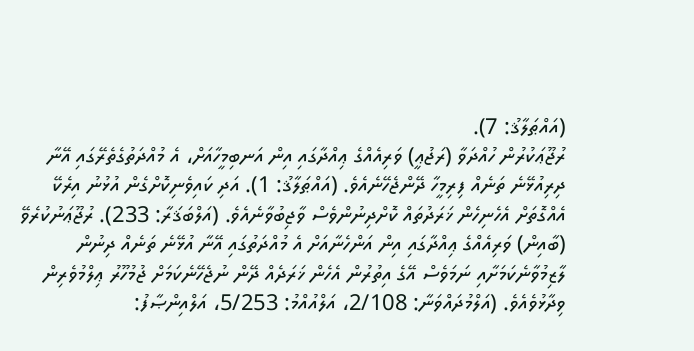(އައްޠަލާޤު: 7).
ރުޖޫޢަކުރުން ހުއްދަވާ (ރަޖުޢީ) ވަރިއެއްގެ ޢިއްދާގައި އިން އަނބިމީހާއަށް، އެ މުއްދަތުގެތެރޭގައި އޭނާ ދިރިއުޅޭނެ ތަނެއް ފިރިމީހާ ދޭންޖެހޭނެއެވެ. (އައްޠަލާޤު: 1). އަދި ކައިވެނިކޮށްގެން އުޅުނު އިރެކޭ އެއްގޮތަށް އެހެނިހެން ޚަރަދުތައް ކޮށްދިނުންވެސް ވާޖިބުވާނެއެވެ. (އަލްބަޤަރާ: 233). ރުޖޫޢަނުކުރެވޭ (ބާއިން) ވަރިއެއްގެ ޢިއްދާގައި އިން އަންހެނާއަށް އެ މުއްދަތުގައި އޭނާ އުޅޭނެ ތަނެއް ދިނުން ލާޒިމުވާނެކަމަށާއި ނަމަވެސް އޭގެ އިތުރުން އެހެން ޚަރަދެއް ދޭން ނުޖެހޭނެކަމަށް ޖުމުހޫރު ޢިލްމުވެރިން ވިދާޅުވެއެވެ. (އަލްމުދައްވަނާ: 2/108، އަލްއުއްމު: 5/253، އަލްއިންޞާފު: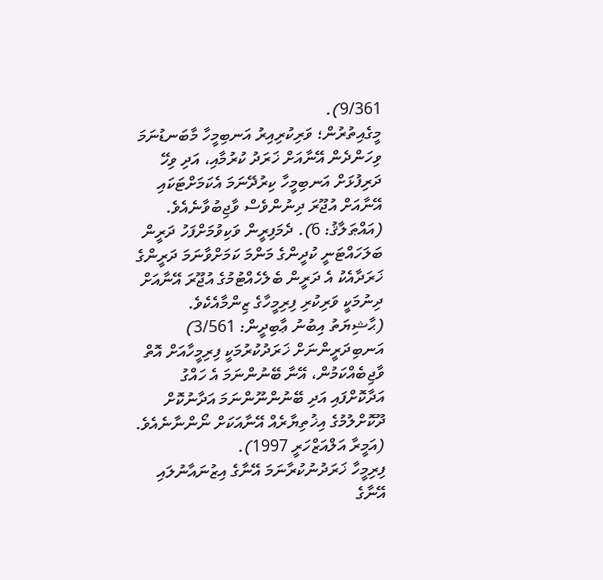9/361).
މީގެއިތުރުން؛ ވަރިކުރިއިރު އަނބިމީހާ މާބަނޑުނަމަ ވިހަންދެން އޭނާއަށް ޚަރަދު ކުރުމާއި، އަދި ވިހޭ ދަރިފުޅަށް އަނބިމީހާ ކިރުދޭނަމަ އެކަމަށްޓަކައި އޭނާއަށް އުޖޫރަ ދިނުންވެސް ވާޖިބުވާނެއެވެ. (އައްޠަލާޤު: 6). ދެމަފިރީން ވަކިވުމަށްފަހު ދަރީން ބަލަހައްޓަނީ ކުދީންގެ މަންމަ ކަމަށްވާނަމަ ދަރީންގެ ޚަރަދާއެކު އެ ދަރީން ބެލެހެއްޓުމުގެ އުޖޫރަ އޭނާއަށް ދިނުމަކީ ވަރިކުރި ފިރިމީހާގެ ޒިންމާއެކެވެ. (ޙާޝިޔަތު އިބުނު ޢާބިދީން: 3/561)
އަނބިދަރީންނަށް ޚަރަދުކުރުމަކީ ފިރިމީހާއަށް އޮތް ވާޖިބެއްކަމުން، އޭނާ ބޭނުންނަމަ އެ ހައްގު އަދާކޮށްފައި އަދި ބޭނުންނޫންނަމަ އަދާނުކޮށް ދޫކޮށްލުމުގެ އިޚުތިޔާރެއް އޭނާއަކަށް ނޯންނާނެއެވެ. (އަމީރާ އަލްއަޒްހަރީ 1997).
ފިރިމީހާ ޚަރަދުނުކުރާނަމަ އޭނާގެ އިޒުނައާނުލައި އޭނާގެ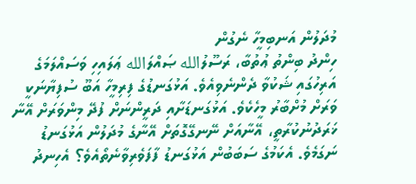މުދަލުން އަނބިމީހާ ނެގުން
ހިންދު ބިންތު ޢުތުބާ، ރަސޫލުالله ޞައްލަالله ޢަލައިހި ވަސައްލަމަގެ އަރިހުގައި ޝަކުވާ ދެންނެވިއެވެ. އަޅުގަނޑުގެ ފިރިމީހާ އަބޫ ސުފިޔާނަކީ ވަރަށް މުށްބާރު މީހެކެވެ. އަޅުގަނޑަށާއި ދަރީންނަށް ފުދޭ މިންވަރަށް އޭނާ ޚަރަދުނުކުރާތީ، އޭނާއަށް ނޭނގޭގޮތަށް އޭނާގެ މުދަލުން އަޅުގަނޑު ނަގަމެވެ. އެކަމުގެ ސަބަބުން އަޅުގަނޑު ފާފަވެރިވާނެތޯއެވެ؟ އެހިނދު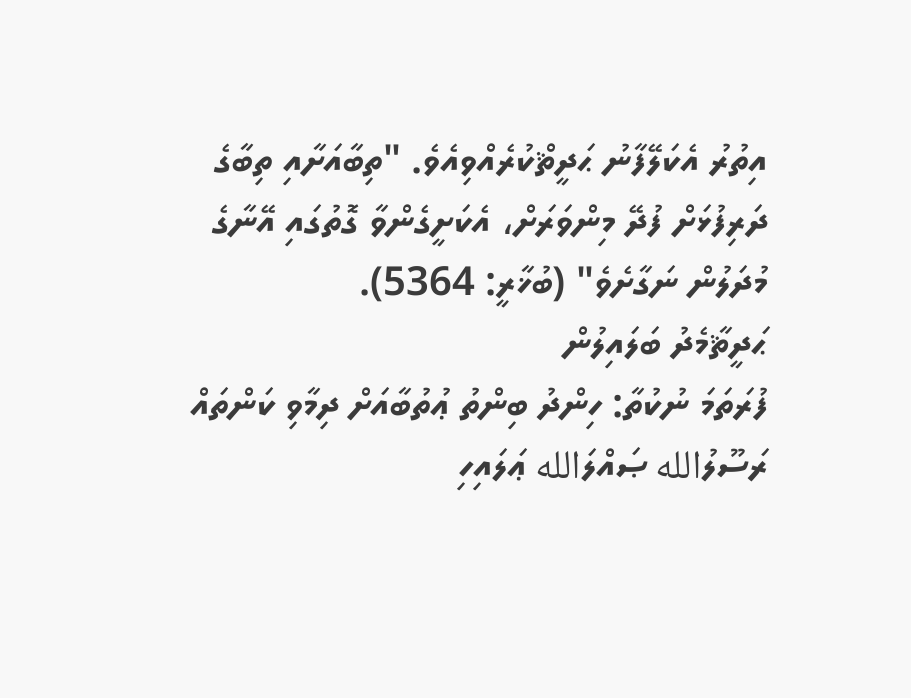އިތުރު އެކަލޭފާނު ޙަދީޘްކުރެއްވިއެވެ. "ތިބާއަށާއި ތިބާގެ ދަރިފުޅަށް ފުދޭ މިންވަރަށް، އެކަށީގެންވާ ގޮތުގައި އޭނާގެ މުދަލުން ނަގާށެވެ" (ބުޚާރީ: 5364).
ޙަދީޘާމެދު ބަލައިލުން
ފުރަތަމަ ނުކުތާ: ހިންދު ބިންތު ޢުތުބާއަށް ދިމާވި ކަންތައް ރަސޫލުالله ޞައްލަالله ޢަލައިހި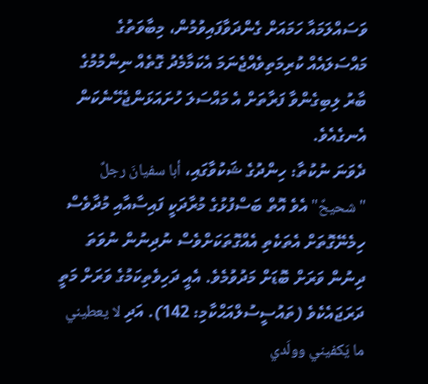ވަސައްލަމައާ ހަމައަށް ގެންދަވާފައިވުމުން، މިބާވަތުގެ މައްސަލައެއް ކުރިމަތިވެއްޖެނަމަ އެކަމާމެދު ގޮތެއް ނިންމުމުގެ ބާރު ލިބިގެންވާ ފަރާތަށް އެ މައްސަލަ ހުށައަޅަންޖެހޭނެކަން އެނގެއެވެ.
ދެވަނަ ނުކުތާ: ހިންދުގެ ޝަކުވާގައި، أبا سفيانَ رجلٌ "شحيحٌ" އެވެ އޮތް ބަސްފުޅުގެ މުރާދަކީ ފައިސާއާއި މުދާވެސް ހިމެނޭގޮތަށް އެތަކެތި އެއްގޮތަކަށްވެސް ނުދިނުން ނުވަތަ ދިނުން ވަރަށް ބޮޑަށް މަދުވުމެވެ. އެއީ ދަހިވެތިކަމުގެ ވަރަށް މަތީ ދަރަޖައެކެވެ (ތައުސީސުލްއަޙްކާމި: 142). އަދި لا يعطيني ما يَكفيني وولَدي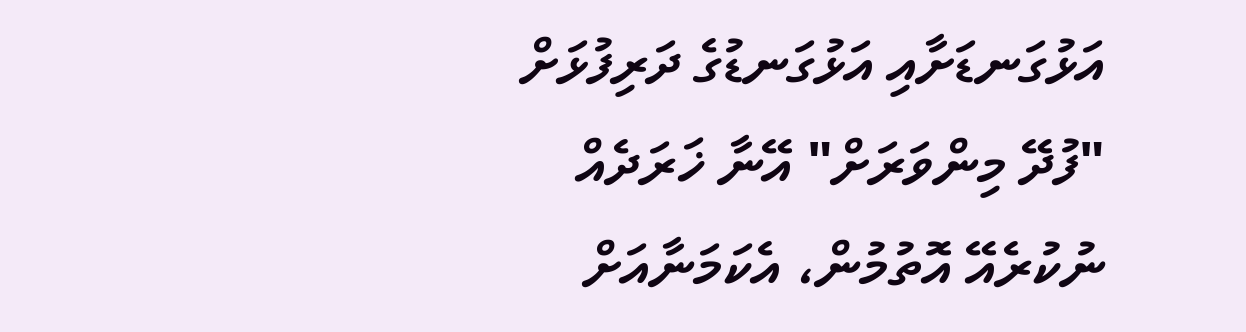އަޅުގަނޑަށާއި އަޅުގަނޑުގެ ދަރިފުޅަށް "ފުދޭ މިންވަރަށް" އޭނާ ޚަރަދެއް ނުކުރެއޭ އޮތުމުން، އެކަމަނާއަށް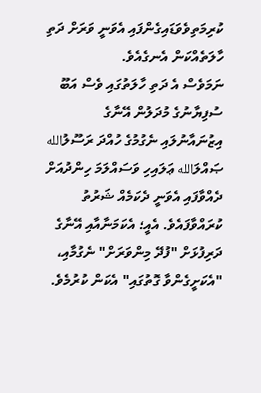ކުރިމަތިވެވަޑައިގެންފައި އެވަނީ ވަރަށް ދަތި ހާލަތެއްކަން އެނގެއެވެ.
ނަމަވެސް އެ ދަތި ހާލަތުގައި ވެސް އަބޫ ސުފިޔާނުގެ މުދަލުން އޭނާގެ އިޒުނައާނުލައި ނެގުމުގެ ހުއްދަ ރަސޫލުالله ޞައްލަالله ޢަލައިހި ވަސައްލަމަ ހިންދުއަށް ދެއްވާފައި އެވަނީ ދެކަމެއް ޝަރުތު ކުރައްވާފައެވެ. އެއީ؛ އެކަމަނާއާއި އޭނާގެ ދަރިފުޅަށް "ފުދޭ މިންވަރަށް" ނެގުމާއި، "އެކަށީގެންވާ ގޮތުގައި" އެކަން ކުރުމެވެ.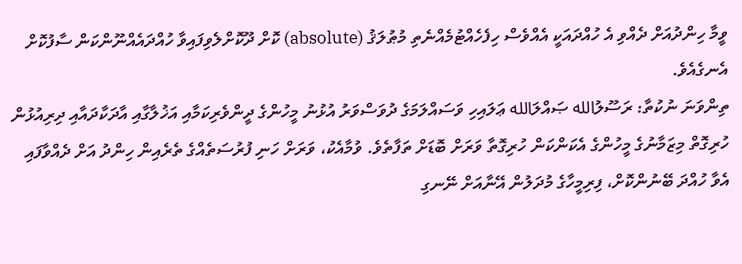ވީމާ ހިންދުއަށް ދެއްވި އެ ހުއްދައަކީ އެއްވެސް ހިފެހެއްޓުމެއްނެތި މުޠުލަޤު (absolute) ކޮށް ދޫކޮށްލެވިފައިވާ ހުއްދައެއްނޫންކަން ސާފުކޮށް އެނގެއެވެ.
ތިންވަނަ ނުކުތާ: ރަސޫލުالله ޞައްލަالله ޢަލައިހި ވަސައްލަމަގެ ދުވަސްވަރު އުޅުނު މީހުންގެ ދީންވެރިކަމާއި އަޚުލާގާއި އާދަކާދައާއި ދިރިއުޅުން ހުރިގޮތް މިޒަމާނުގެ މީހުންގެ އެކަންކަން ހުރިގޮތާ ވަރަށް ބޮޑަށް ތަފާތެވެ. ވުމާއެކު، ވަރަށް ހަނި ފުރުސަތެއްގެ ތެރެއިން ހިންދު އަށް ދެއްވާފައި އެވާ ހުއްދަ ބޭނުންކޮށް، ފިރިމީހާގެ މުދަލުން އޭނާއަށް ނޭނގި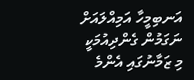އަނބިމީހާ އަމިއްލައަށް ނަގަމުން ގެންދިއުމަކީ މި ޒަމާނުގައި އެންމެ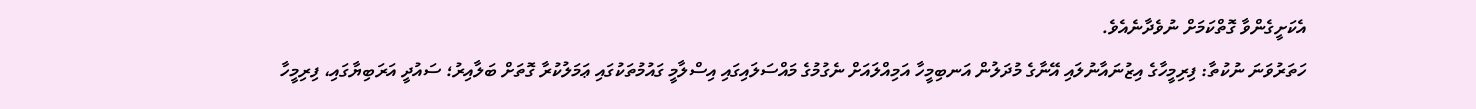އެކަށީގެންވާ ގޮތްކަމަށް ނުވެދާނެއެވެ.
ހަތަރުވަނަ ނުކުތާ: ފިރިމީހާގެ އިޒުނައާނުލައި އޭނާގެ މުދަލުން އަނބިމީހާ އަމިއްލައަށް ނެގުމުގެ މައްސަލައިގައި އިސްލާމީ ގައުމުތަކުގައި ޢަމަލުކުރާ ގޮތަށް ބަލާއިރު؛ ސައުދީ އަރަބިޔާގައި، ފިރިމީހާ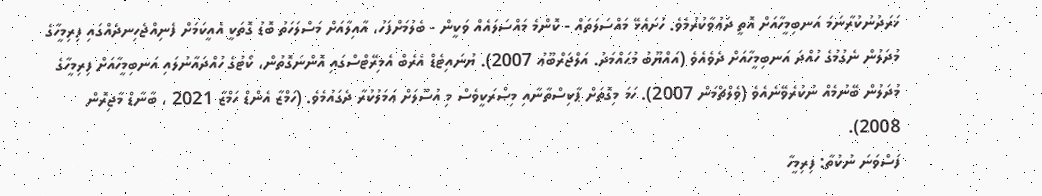ޚަރަދުނުކުރާނަމަ އަނބިމީހާއަށް އޮތީ ދަޢުވާކުރުމެވެ. ހުށައެޅޭ މައްސަލަތައް - ކޮންމެ މައްސަލައެއް ވަކީން - ބެލުމަށްފަހު، އާއިލާއަށް މަސްލަހަތު ބޮޑު ގޮތަކީ އެއީކަމަށް ފެނިއްޖެހިނދެއްގައި ފިރިމީހާގެ މުދަލުން ނެގުމުގެ ހުއްދަ އަނބިމީހާއަށް ދެވެއެވެ (އައްޔޫބު މުޙައްމަދު. އަލްޖަރްބޫޢު 2007). ޔުނައިޓެޑް އެރެބް އެމިރޭޓްސްގައި އޮންނަގޮތުން، ކޯޓުގެ ހުއްދައާނުލައި އަނބިމީހާއަށް ފިރިމީހާގެ މުދަލުން ބޭނުމެއް ނުކުރެވޭނެއެވެ (ވެލްޗްމަން 2007). ހަމަ މިގޮތަށް ޕާކިސްތާނާއި މިޞްރަކީވެސް މި އުސޫލަށް ޢަމަލުކުރާ ދެގައުމެވެ. (ހަމްޒާ އެންޑް ހަމްޒާ 2021 ، ބާނާޑް މާޖިރޮން 2008).
ފަސްވަނަ ނުކުތާ: ފިރިމީހާ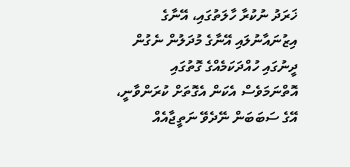ޚަރަދު ނުކުރާ ހާލަތުގައި، އޭނާގެ އިޒުނައާނުލައި އޭނާގެ މުދަލުން ނެގުން ދީނުގައި ހުއްދަކަމެއްގެ ގޮތުގައި އޮތްނަމަވެސް އެކަން އެގޮތަށް ކުރަންވާނީ، އޭގެ ސަބަބަން ނޭދެވޭ ނަތީޖާއެއް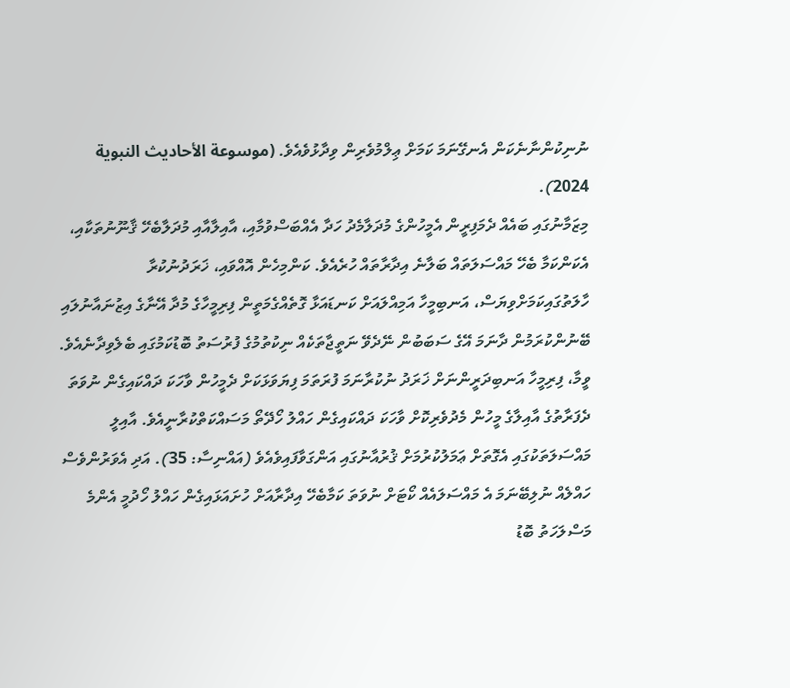ނުނިކުންނާނެކަން އެނގޭނަމަ ކަމަށް ޢިލްމުވެރިން ވިދާޅުވެއެވެ. (موسوعة الأحاديث النبوية 2024).
މިޒަމާނުގައި ބައެއް ދެމަފިރީން އެމީހުންގެ މުދަލާމެދު ހަދާ އެއްބަސްވުމާއި، އާއިލާއާއި މުދަލާބެހޭ ޤާނޫނުތަކާއި، އެކަންކަމާ ބެހޭ މައްސަލަތައް ބަލާނެ އިދާރާތައް ހުރެއެވެ. ކަންމިހެން އޮއްވައި، ޚަރަދުނުކުރާ ހާލަތުގައިކަމަށްވިޔަސް، އަނބިމީހާ އަމިއްލައަށް ކަނޑައަޅާ ގޮތެއްގެމަތީން ފިރިމީހާގެ މުދާ އޭނާގެ އިޒުނައާނުލައި ބޭނުންކުރަމުން ދާނަމަ އޭގެ ސަބަބުން ނޭދެވޭ ނަތީޖާތަކެއް ނިކުތުމުގެ ފުރުސަތު ބޮޑުކަމުގައި ބެލެވިދާނެއެވެ.
ވީމާ، ފިރިމީހާ އަނބިދަރީންނަށް ޚަރަދު ނުކުރާނަމަ ފުރަތަމަ ފިޔަވަޅަކަށް ދެމީހުން ވާހަކަ ދައްކައިގެން ނުވަތަ ދެފަރާތުގެ އާއިލާގެ މީހުން މެދުވެރިކޮށް ވާހަކަ ދައްކައިގެން ހައްލު ހޯދޭތޯ މަސައްކަތްކުރާނީއެވެ. އާއިލީ މައްސަލަތަކުގައި އެގޮތަށް ޢަމަލުކުރުމަށް ޤުރުއާނުގައި އަންގަވާފައިވެއެވެ (އައްނިސާ: 35). އަދި އެވަރުންވެސް ހައްލެއް ނުލިބޭނަމަ އެ މައްސަލައެއް ކޯޓަށް ނުވަތަ ކަމާބެހޭ އިދާރާއަށް ހުށައަޅައިގެން ހައްލު ހޯދުމީ އެންމެ މަސްލަހަތު ބޮޑު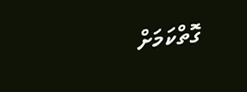ގޮތްކަމަށް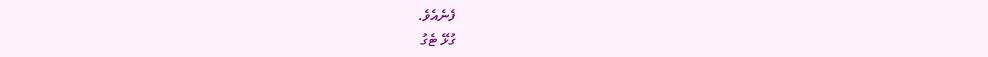ފެނެއެވެ.
ގުޅޭ ޓެގު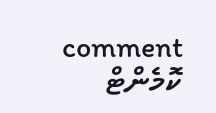comment ކޮމެންޓް